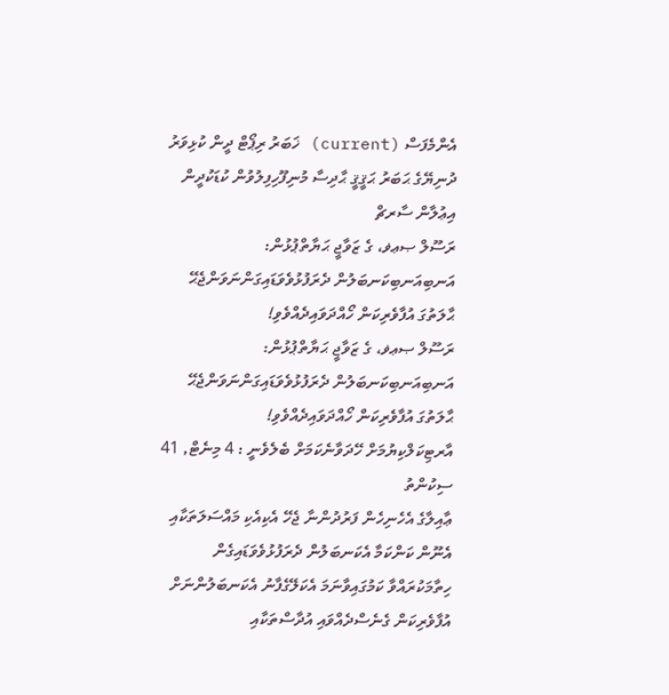އެންމެފަސް (current) ޚަބަރު ރިޕޯޓް ދީން ކުޅިވަރު ދުނިޔޭގެ ޙަބަރު ޙަޤީޤީ ޙާދިސާ މުނިފޫހިފިލުވުން ކުޑަކުދީން އިޢުލާން ސާރޗް
ރަސޫލް ޞޢޥ، ގެ ޒަވާޖީ ޙަޔާތްޕުޅުން: އަނބިއަނބިކަނބަލުން ދެރަފުޅުވެވަޑައިގަންނަވަންޖެޙޭ ޙާލަތުގަ އުފާވެރިކަން ހޯއްދަވައިދެއްވެވި!
ރަސޫލް ޞޢޥ، ގެ ޒަވާޖީ ޙަޔާތްޕުޅުން: އަނބިއަނބިކަނބަލުން ދެރަފުޅުވެވަޑައިގަންނަވަންޖެޙޭ ޙާލަތުގަ އުފާވެރިކަން ހޯއްދަވައިދެއްވެވި!
އާރޓިކަލްކިޔުމަށް ހޭދަވާނެކަމަށް ބެލެވެނީ : 4 މިނެޓް, 41 ސިކުންތު
ޢާއިލާގެ އެހެނިހެން ފަރުދުންނާ ޖެހޭ އެކިއެކި މައްސަލަތަކާއި އެނޫން ކަންކަމާ އެކަނބަލުން ދެރަފުޅުވެވަޑައިގެން ހިތާމަކުރައްވާ ކަމުގައިވާނަމަ އެކަލޭގެފާނު އެކަނބަލުންނަށް އުފާވެރިކަން ގެނެސްދެއްވައި އުދާސްތަކާއި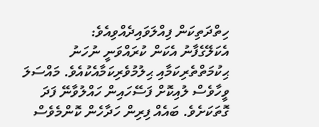ހިތްދަތިކަން ފިއްލަވައިދެއްވިއެވެ:
އެކަލޭގެފާނު އެކަން ކުރައްވަނީ ނުހަނު ޙިކުމަތްތެރިކަމާއި ޙިލުމުވެރިކަމާއެކުއެވެ. މައްސަލަ ވީހާވެސް ލުއިކޮށް ފަސޭހައިން ހައްލުވާނޭ ފަދަ ގޮތަކަށެވެ. ބައެއް ފިރިން ހަދާހެން ކޮންމެވެސް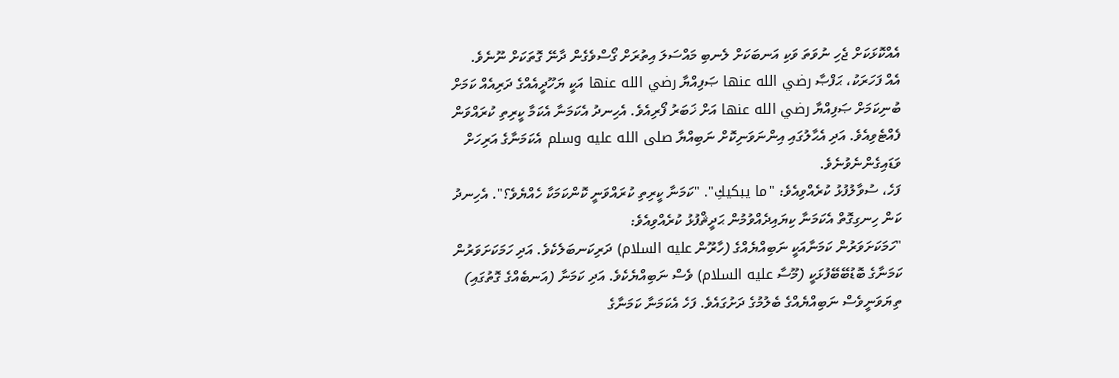އެއްކޮޅަކަށް ޖެހި ނުވަތަ ވަކި އަނބަކަށް ލެނބި މައްސަލަ އިތުރަށް ގޯސްވެގެން ދާނޭ ގޮތަކަށް ނޫނެވެ.
އެއް ފަހަރަކު، ޙަފްޞާ رضي الله عنها ޞަފިއްޔާ رضي الله عنها އަކީ ޔަހޫދީއެއްގެ ދަރިއެއް ކަމަށް ބުނިކަމަށް ޞަފިއްޔާ رضي الله عنها އަށް ޚަބަރު ފޯރިއެވެ. އެހިނދު އެކަމަނާ އެކަމާ ކީރިތި ކުރައްވަން ފެއްޓެވިއެވެ. އަދި އެޙާލުގައި އިންނަވަނިކޮށް ނަބިއްޔާ صلى الله عليه وسلم އެކަމަނާގެ އަރިހަށް ވަޑައިގެންނެވުނެވެ.
ފަހެ، ސުވާލުފުޅު ކުރެއްވިއެވެ: "ما يبكيكِ". "ކަމަނާ ކީރިތި ކުރައްވަނީ ކޮންކަމަކާ ހެއްޔެވެ؟". އެހިނދު ކަން ހިނގިގޮތް އެކަމަނާ ކިޔައިދެއްވުމުން ޙަދީޘްފުޅު ކުރެއްވިއެވެ:
"ހަމަކަށަވަރުން ކަމަނާއަކީ ނަބިއްޔެއްގެ (ހާރޫން عليه السلام) ދަރިކަނބަލެކެވެ. އަދި ހަމަކަށަވަރުން ކަމަނާގެ ބޮޑުބޭބޭފުޅަކީ (މޫސާ عليه السلام) ވެސް ނަބިއްޔެކެވެ. އަދި ކަމަނާ (އަނބެއްގެ ގޮތުގައި) ތިޔަވަނީވެސް ނަބިއްޔެއްގެ ބެލުމުގެ ދަށުގައެވެ. ފަހެ އެކަމަނާ ކަމަނާގެ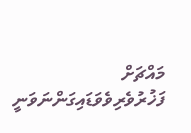މައްޗަށް ފަޚުރުވެރިވެވަޑައިގަންނަވަނީ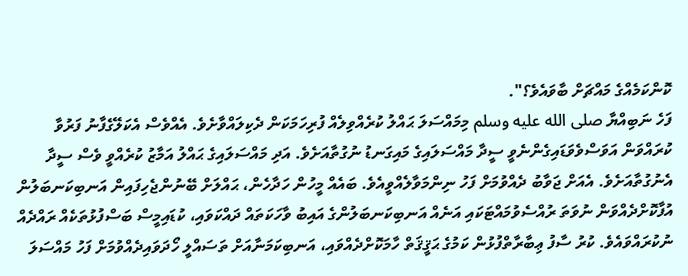ކޮންކަމެއްގެ މައްޗަށް ބާވައެވެ؟".
ފަހެ ނަބިއްޔާ صلى الله عليه وسلم މިމައްސަލަ ޙައްލު ކުރެއްވިލެއް ފުރިހަމަކަން ދެކިލައްވާށެވެ. އެއްވެސް އެކަލޭގެފާނު ފަރުވާ ކުރައްވަން އަވަސްވެވަޑައިގެންނެވީ ސީދާ މައްސަލައިގެ މައިގަނޑު ނުގުތާއަށެވެ. އަދި މައްސަލައިގެ ޙައްލު އަމާޒު ކުރެއްވީ ވެސް ސީދާ އެނުގުތާއަށެވެ. އެއަށް ޖަވާބު ދެއްވުމަށް ފަހު ނިންމަވާލެއްވީއެވެ. ބައެއް މީހުން ހަދާހެން، ޙައްލަށް ބޭނުންޖެހިފައިން އަނބިކަނބަލުން އުފާކޮށްދެއްވަން ނުވަތަ ރުއްސެވުމައްޓަކައި އަނެއް އަނބިކަނބަލުންގެ އައިބު ވާހަކަތައް ދައްކަވައި، ކުޑައިމީސް ބަސްފުޅުތަކެއް ރައްދެއް ނުކުރައްވައެވެ. ކުރު ސާފު ޢިބާރާތްފުޅުން ކަމުގެ ޙަޤީޤަތް ހާމަކޮށްދެއްވައި، އަނބިކަމަނާއަށް ތަސައްލީ ހޯދަވައިދެއްވުމަށް ފަހު މައްސަލަ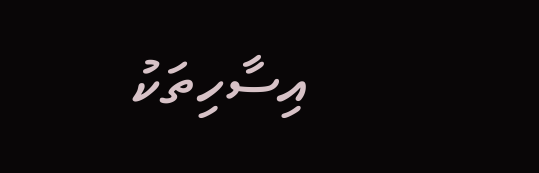އިސާހިތަކު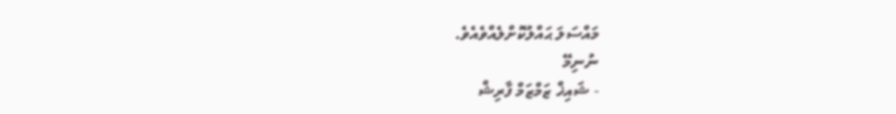މައްސަލަ ޙައްލުކޮށްލެއްވެއެވެ.
ނުނިމޭ
- ޝައިޚް ޒަމްޒަމް ފާރިޝް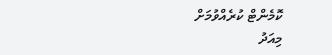ކޮމެންޓް ކުރެއްވުމަށް
މިއަދު